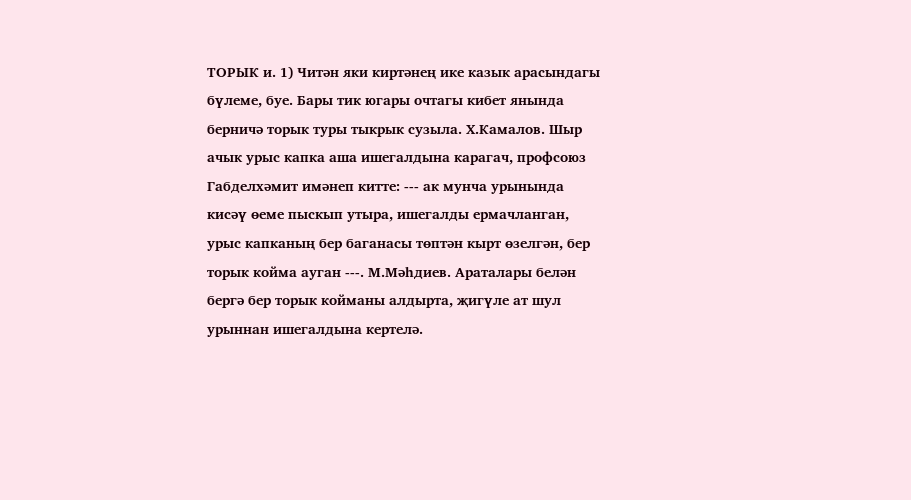ТОРЫК и. 1) Читән яки киртәнең ике казык арасындагы бүлеме, буе. Бары тик югары очтагы кибет янында берничә торык туры тыкрык сузыла. Х.Камалов. Шыр ачык урыс капка аша ишегалдына карагач, профсоюз Габделхәмит имәнеп китте: --- ак мунча урынында кисәү өеме пыскып утыра, ишегалды ермачланган, урыс капканың бер баганасы төптән кырт өзелгән, бер торык койма ауган ---. М.Мәһдиев. Араталары белән бергә бер торык койманы алдырта, җигүле ат шул урыннан ишегалдына кертелә.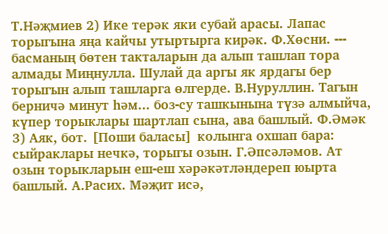Т.Нәҗмиев 2) Ике терәк яки субай арасы. Лапас торыгына яңа кайчы утыртырга кирәк. Ф.Хөсни. --- басманың бөтен такталарын да алып ташлап тора алмады Миңнулла. Шулай да аргы як ярдагы бер торыгын алып ташларга өлгерде. В.Нуруллин. Тагын берничә минут һәм... боз-су ташкынына түзә алмыйча, күпер торыклары шартлап сына, ава башлый. Ф.Әмәк 3) Аяк, бот. [Поши баласы] колынга охшап бара: сыйраклары нечкә, торыгы озын. Г.Әпсәләмов. Ат озын торыкларын еш-еш хәрәкәтләндереп юырта башлый. А.Расих. Мәҗит исә,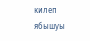килеп ябышуы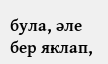була, әле бер яклап,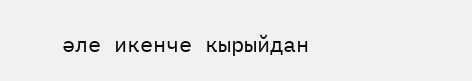әле икенче кырыйдан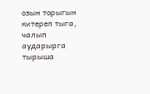озын торыгын китереп тыга, чалып аударырга тырыша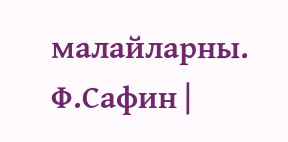малайларны. Ф.Сафин |